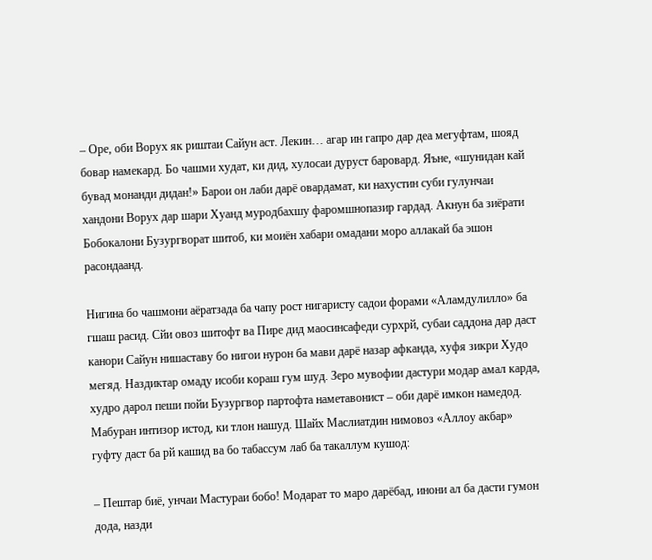– Оре, оби Ворух як риштаи Сайун аст. Лекин… агар ин гапро дар деа мегуфтам, шояд бовар намекард. Бо чашми худат, ки дид, хулосаи дуруст баровард. Яъне, «шунидан кай бувад монанди дидан!» Барои он лаби дарё овардамат, ки нахустин суби гулунчаи хандони Ворух дар шари Хуанд муродбахшу фаромшнопазир гардад. Акнун ба зиёрати Бобокалони Бузургворат шитоб, ки моиён хабари омадани моро аллакай ба эшон расондаанд.

Нигина бо чашмони аёратзада ба чапу рост нигаристу садои форами «Аламдулилло» ба гшаш расид. Сйи овоз шитофт ва Пире дид маосинсафеди сурхрй, субаи саддона дар даст канори Сайун нишаставу бо нигои нурон ба мави дарё назар афканда, хуфя зикри Худо мегяд. Наздиктар омаду исоби кораш гум шуд. Зеро мувофии дастури модар амал карда, худро дарол пеши пойи Бузургвор партофта наметавонист – оби дарё имкон намедод. Мабуран интизор истод, ки тлон нашуд. Шайх Маслиатдин нимовоз «Аллоу акбар» гуфту даст ба рй кашид ва бо табассум лаб ба такаллум кушод:

– Пештар биё, унчаи Мастураи бобо! Модарат то маро дарёбад, инони ал ба дасти гумон дода, назди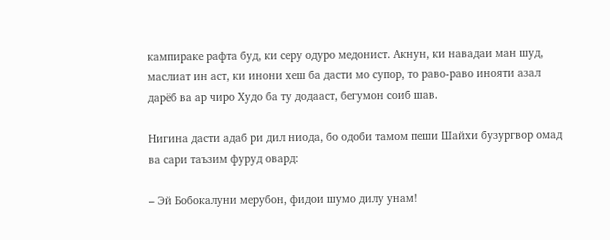кампираке рафта буд, ки серу одуро медонист. Акнун, ки навадаи ман шуд, маслиат ин аст, ки инони хеш ба дасти мо супор, то раво-раво инояти азал дарёб ва ар чиро Худо ба ту додааст, бегумон соиб шав.

Нигина дасти адаб ри дил ниода, бо одоби тамом пеши Шайхи бузургвор омад ва сари таъзим фуруд овард:

– Эй Бобокалуни мерубон, фидои шумо дилу унам!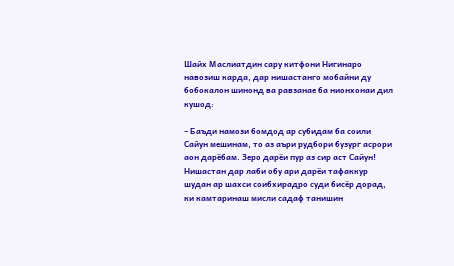Шайх Маслиатдин сару китфони Нигинаро навозиш карда, дар нишастанго мобайни ду бобокалон шинонд ва равзанае ба нионхонаи дил кушод:

– Баъди намози бомдод ар субидам ба соили Сайун мешинам, то аз аъри рудбори бузург асрори аон дарёбам. Зеро дарёи пур аз сир аст Сайун! Нишастан дар лаби обу ари дарёи тафаккур шудан ар шахси соибхирадро суди бисёр дорад, ки камтаринаш мисли садаф танишин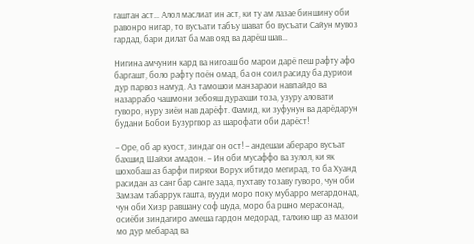гаштан аст… Алол маслиат ин аст, ки ту ам лазае биншину оби равонро нигар, то вусъати табъу шават бо вусъати Сайун мувоз гардад, бари дилат ба мав ояд ва дарёш шав…

Нигина амчунин кард ва нигоаш бо марои дарё пеш рафту афо баргашт, боло рафту поён омад, ба он соил расиду ба дуриои дур парвоз намуд. Аз тамошои манзараои навпайдо ва назаррабо чашмони зебояш дурахши тоза, узуру аловати гуворо, нуру зиёи нав дарёфт. Фамид, ки зуфунун ва дарёдарун будани Бобои Бузургвор аз шарофати оби дарёст!

– Оре, об ар куост, зиндаг он ост! – андешаи абераро вусъат бахшид Шайхи амадон. – Ин оби мусаффо ва зулол, ки як шохобаш аз барфи пиряхи Ворух ибтидо мегирад, то ба Хуанд расидан аз санг бар санге зада, пухтаву тозаву гуворо, чун оби Замзам табаррук гашта, вууди моро поку мубарро мегардонад, чун оби Хизр равшану соф шуда, моро ба ршно мерасонад, осиёби зиндагиро амеша гардон медорад, талхию шр аз мазои мо дур мебарад ва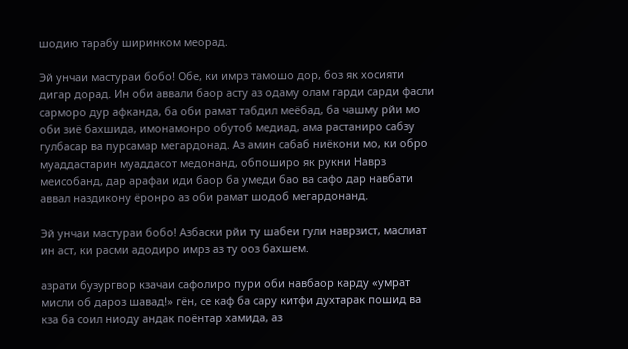шодию тарабу ширинком меорад.

Эй унчаи мастураи бобо! Обе, ки имрз тамошо дор, боз як хосияти дигар дорад. Ин оби аввали баор асту аз одаму олам гарди сарди фасли сарморо дур афканда, ба оби рамат табдил меёбад, ба чашму рйи мо оби зиё бахшида, имонамонро обутоб медиад, ама растаниро сабзу гулбасар ва пурсамар мегардонад. Аз амин сабаб ниёкони мо, ки обро муаддастарин муаддасот медонанд, обпоширо як рукни Наврз меисобанд, дар арафаи иди баор ба умеди бао ва сафо дар навбати аввал наздикону ёронро аз оби рамат шодоб мегардонанд.

Эй унчаи мастураи бобо! Азбаски рйи ту шабеи гули наврзист, маслиат ин аст, ки расми адодиро имрз аз ту ооз бахшем.

азрати бузургвор кзачаи сафолиро пури оби навбаор карду «умрат мисли об дароз шавад!» гён, се каф ба сару китфи духтарак пошид ва кза ба соил ниоду андак поёнтар хамида, аз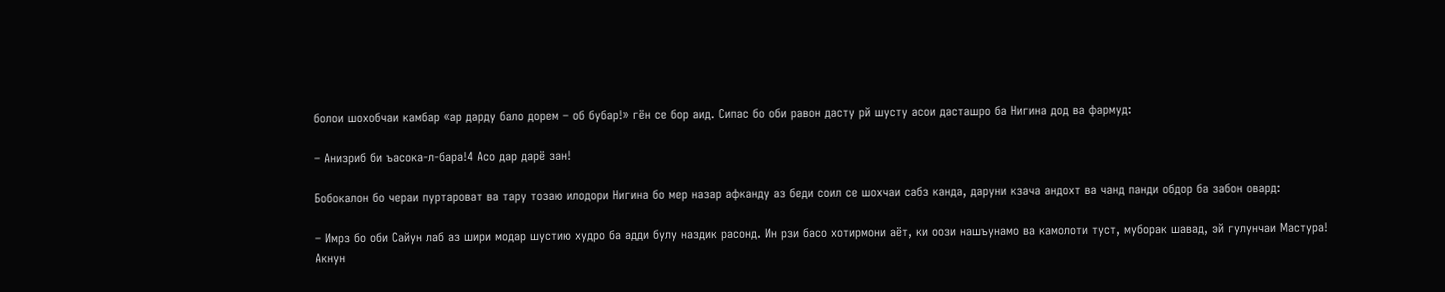болои шохобчаи камбар «ар дарду бало дорем – об бубар!» гён се бор аид. Сипас бо оби равон дасту рй шусту асои дасташро ба Нигина дод ва фармуд:

– Анизриб би ъасока-л-бара!4 Асо дар дарё зан!

Бобокалон бо чераи пуртароват ва тару тозаю илодори Нигина бо мер назар афканду аз беди соил се шохчаи сабз канда, даруни кзача андохт ва чанд панди обдор ба забон овард:

– Имрз бо оби Сайун лаб аз шири модар шустию худро ба адди булу наздик расонд. Ин рзи басо хотирмони аёт, ки оози нашъунамо ва камолоти туст, муборак шавад, эй гулунчаи Мастура! Акнун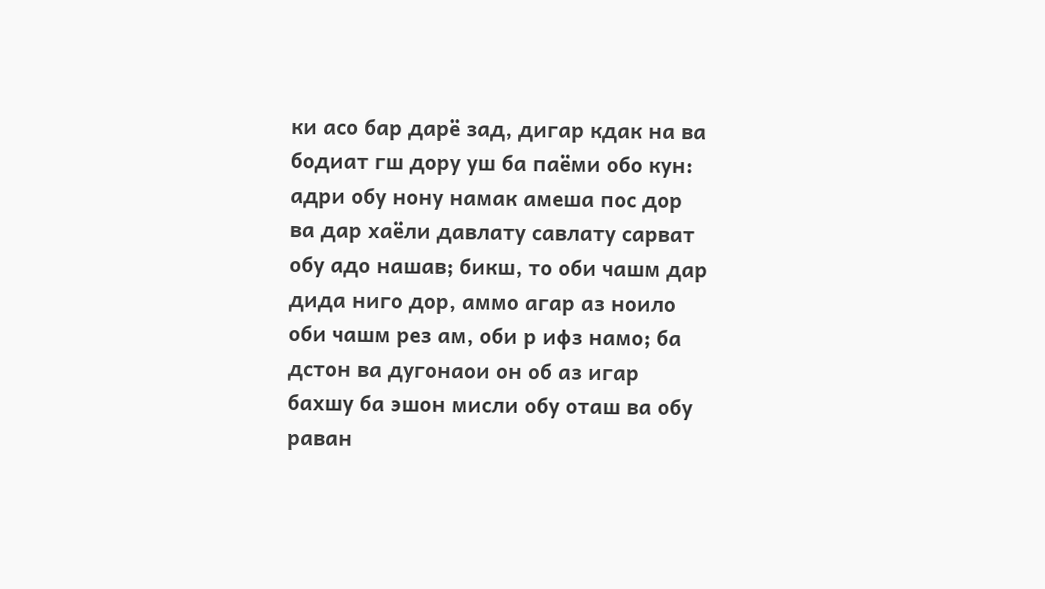ки асо бар дарё зад, дигар кдак на ва бодиат гш дору уш ба паёми обо кун: адри обу нону намак амеша пос дор ва дар хаёли давлату савлату сарват обу адо нашав; бикш, то оби чашм дар дида ниго дор, аммо агар аз ноило оби чашм рез ам, оби р ифз намо; ба дстон ва дугонаои он об аз игар бахшу ба эшон мисли обу оташ ва обу раван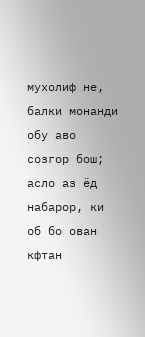мухолиф не, балки монанди обу аво созгор бош; асло аз ёд набарор, ки об бо ован кфтан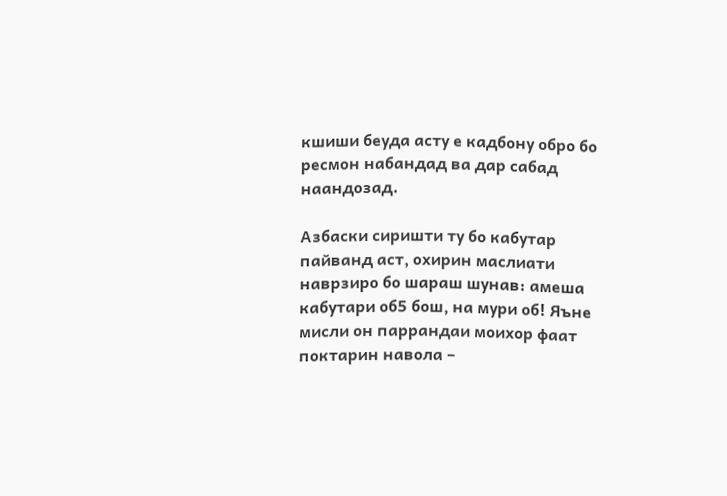кшиши беуда асту е кадбону обро бо ресмон набандад ва дар сабад наандозад.

Азбаски сиришти ту бо кабутар пайванд аст, охирин маслиати наврзиро бо шараш шунав: амеша кабутари об5 бош, на мури об! Яъне мисли он паррандаи моихор фаат поктарин навола –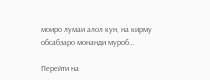моиро лумаи алол кун, на кирму обсабзаро монанди муроб…

Перейти на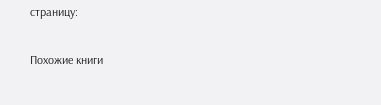страницу:

Похожие книги